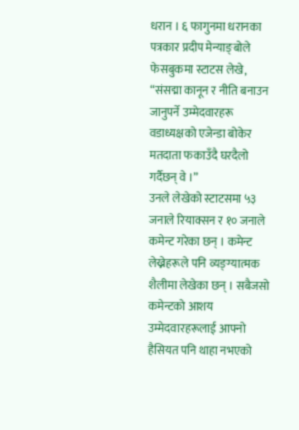धरान । ६ फागुनमा धरानका पत्रकार प्रदीप मेन्याङ्बोले फेसबुकमा स्टाटस लेखे, “संसद्मा कानून र नीति बनाउन जानुपर्ने उम्मेदवारहरू वडाध्यक्षको एजेन्डा बोकेर मतदाता फकाउँदै घरदैलो गर्दैछन् वे ।”
उनले लेखेको स्टाटसमा ५३ जनाले रियाक्सन र १० जनाले कमेन्ट गरेका छन् । कमेन्ट लेख्नेहरूले पनि व्यङ्ग्यात्मक शैलीमा लेखेका छन् । सबैजसो कमेन्टको आशय उम्मेदवारहरूलाई आफ्नो हैसियत पनि थाहा नभएको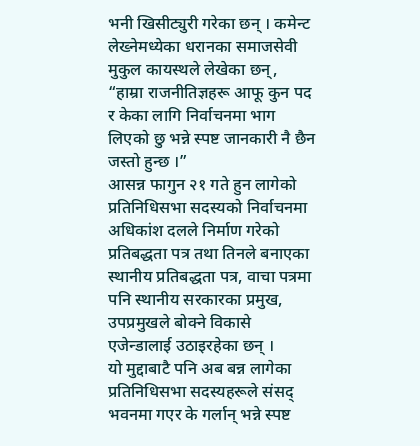भनी खिसीट्युरी गरेका छन् । कमेन्ट लेख्नेमध्येका धरानका समाजसेवी मुकुल कायस्थले लेखेका छन्, “हाम्रा राजनीतिज्ञहरू आफू कुन पद र केका लागि निर्वाचनमा भाग लिएको छु भन्ने स्पष्ट जानकारी नै छैन जस्तो हुन्छ ।”
आसन्न फागुन २१ गते हुन लागेको प्रतिनिधिसभा सदस्यको निर्वाचनमा अधिकांश दलले निर्माण गरेको प्रतिबद्धता पत्र तथा तिनले बनाएका स्थानीय प्रतिबद्धता पत्र, वाचा पत्रमा पनि स्थानीय सरकारका प्रमुख, उपप्रमुखले बोक्ने विकासे एजेन्डालाई उठाइरहेका छन् ।
यो मुद्दाबाटै पनि अब बन्न लागेका प्रतिनिधिसभा सदस्यहरूले संसद् भवनमा गएर के गर्लान् भन्ने स्पष्ट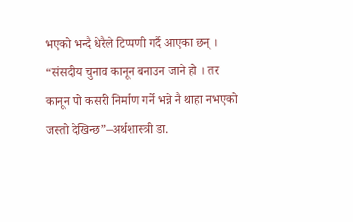भएको भन्दै धेरैले टिप्पणी गर्दै आएका छन् । “संसदीय चुनाव कानून बनाउन जाने हो । तर कानून पो कसरी निर्माण गर्ने भन्ने नै थाहा नभएको जस्तो देखिन्छ”–अर्थशास्त्री डा.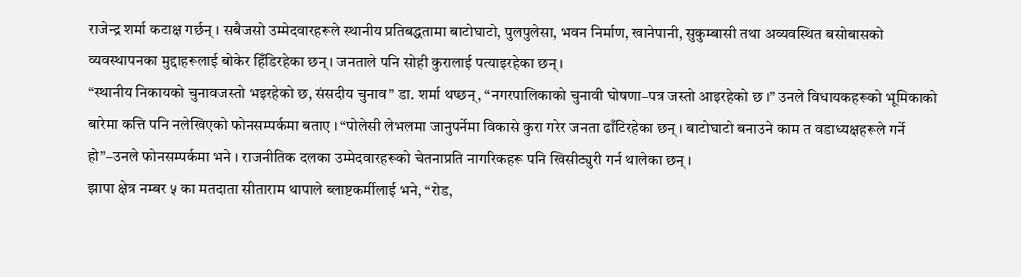राजेन्द्र शर्मा कटाक्ष गर्छन् । सबैजसो उम्मेदवारहरूले स्थानीय प्रतिबद्धतामा बाटोघाटो, पुलपुलेसा, भवन निर्माण, खानेपानी, सुकुम्बासी तथा अव्यवस्थित बसोबासको व्यवस्थापनका मुद्दाहरूलाई बोकेर हिँडिरहेका छन् । जनताले पनि सोही कुरालाई पत्याइरहेका छन् ।
“स्थानीय निकायको चुनावजस्तो भइरहेको छ, संसदीय चुनाव” डा. शर्मा थप्छन्, “नगरपालिकाको चुनावी घोषणा–पत्र जस्तो आइरहेको छ ।” उनले विधायकहरूको भूमिकाको बारेमा कत्ति पनि नलेखिएको फोनसम्पर्कमा बताए । “पोलेसी लेभलमा जानुपर्नेमा विकासे कुरा गरेर जनता ढाँटिरहेका छन् । बाटोघाटो बनाउने काम त वडाध्यक्षहरूले गर्ने हो”–उनले फोनसम्पर्कमा भने । राजनीतिक दलका उम्मेदवारहरूको चेतनाप्रति नागरिकहरू पनि खिसीट्युरी गर्न थालेका छन् ।
झापा क्षेत्र नम्बर ५ का मतदाता सीताराम थापाले ब्लाष्टकर्मीलाई भने, “रोड,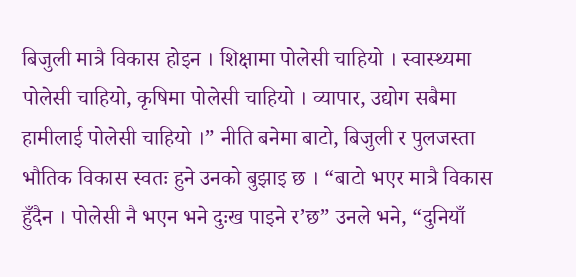बिजुली मात्रै विकास होइन । शिक्षामा पोलेसी चाहियो । स्वास्थ्यमा पोलेसी चाहियो, कृषिमा पोलेसी चाहियो । व्यापार, उद्योग सबैमा हामीलाई पोलेसी चाहियो ।” नीति बनेमा बाटो, बिजुली र पुलजस्ता भौतिक विकास स्वतः हुने उनको बुझाइ छ । “बाटो भएर मात्रै विकास हुँदैन । पोलेसी नै भएन भने दुःख पाइने र’छ” उनले भने, “दुनियाँ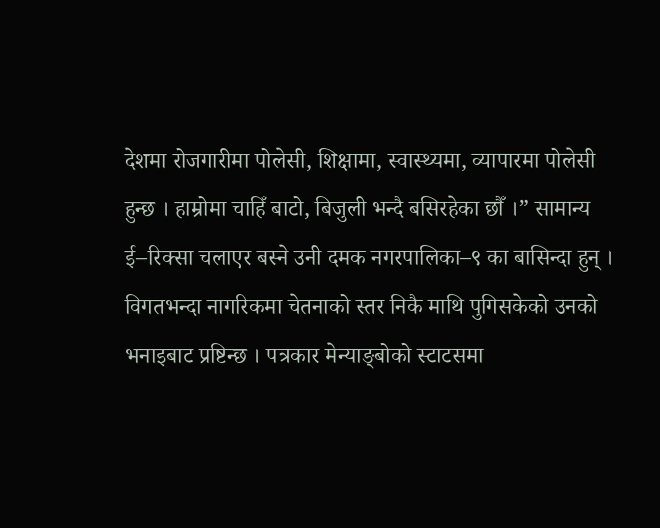देशमा रोजगारीमा पोलेसी, शिक्षामा, स्वास्थ्यमा, व्यापारमा पोलेसी हुन्छ । हाम्रोमा चाहिँ बाटो, बिजुली भन्दै बसिरहेका छौँ ।” सामान्य ई–रिक्सा चलाएर बस्ने उनी दमक नगरपालिका–९ का बासिन्दा हुन् ।
विगतभन्दा नागरिकमा चेतनाको स्तर निकै माथि पुगिसकेको उनको भनाइबाट प्रष्टिन्छ । पत्रकार मेन्याङ्बोको स्टाटसमा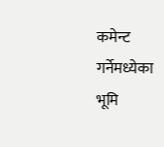कमेन्ट गर्नेमध्येका भूमि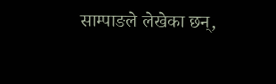साम्पाङले लेखेका छन्,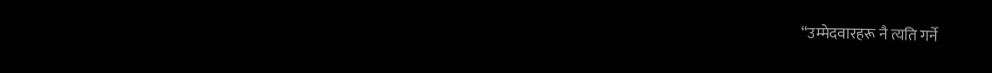“उम्मेदवारहरू नै त्यति गर्ने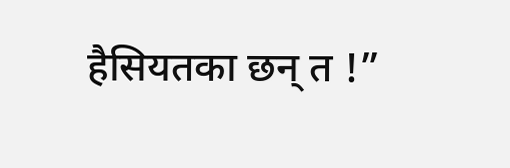हैसियतका छन् त !”